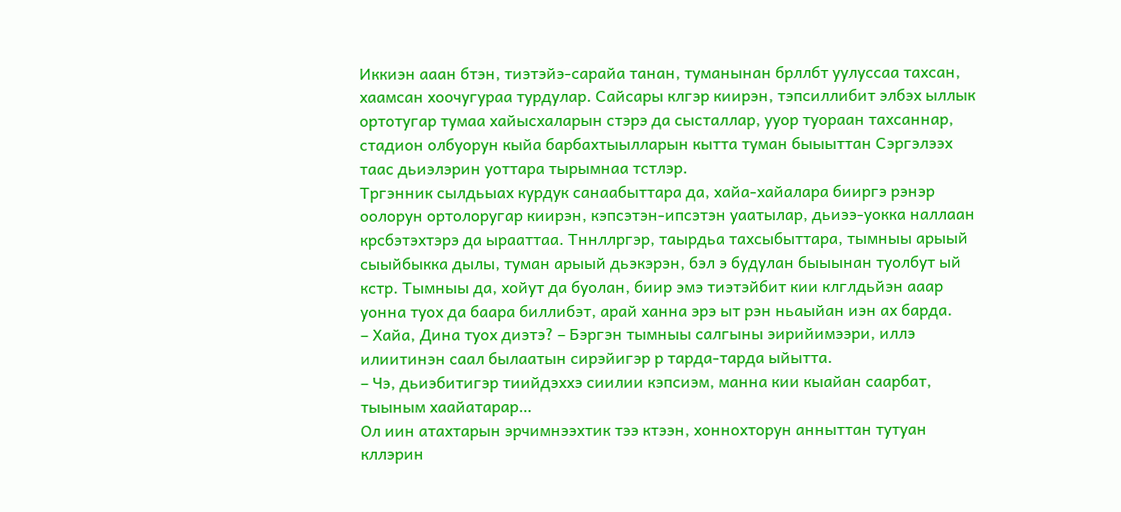Иккиэн ааан бтэн, тиэтэйэ-сарайа танан, туманынан брллбт уулуссаа тахсан, хаамсан хоочугураа турдулар. Сайсары клгэр киирэн, тэпсиллибит элбэх ыллык ортотугар тумаа хайысхаларын стэрэ да сысталлар, ууор туораан тахсаннар, стадион олбуорун кыйа барбахтыылларын кытта туман быыыттан Сэргэлээх таас дьиэлэрин уоттара тырымнаа тстлэр.
Тргэнник сылдьыах курдук санаабыттара да, хайа-хайалара бииргэ рэнэр оолорун ортолоругар киирэн, кэпсэтэн-ипсэтэн уаатылар, дьиээ-уокка наллаан крсбэтэхтэрэ да ырааттаа. Тннллргэр, таырдьа тахсыбыттара, тымныы арыый сыыйбыкка дылы, туман арыый дьэкэрэн, бэл э будулан быыынан туолбут ый кстр. Тымныы да, хойут да буолан, биир эмэ тиэтэйбит кии клглдьйэн ааар уонна туох да баара биллибэт, арай ханна эрэ ыт рэн ньаыйан иэн ах барда.
– Хайа, Дина туох диэтэ? – Бэргэн тымныы салгыны эирийимээри, иллэ илиитинэн саал былаатын сирэйигэр р тарда-тарда ыйытта.
– Чэ, дьиэбитигэр тиийдэххэ сиилии кэпсиэм, манна кии кыайан саарбат, тыыным хаайатарар…
Ол иин атахтарын эрчимнээхтик тээ ктээн, хоннохторун анныттан тутуан кллэрин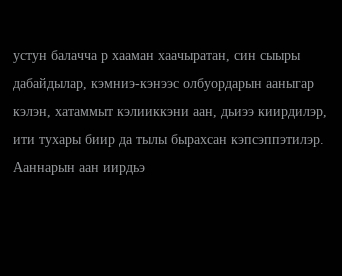устун балачча р хааман хаачыратан, син сыыры дабайдылар, кэмниэ-кэнээс олбуордарын ааныгар кэлэн, хатаммыт кэлииккэни аан, дьиээ киирдилэр, ити тухары биир да тылы бырахсан кэпсэппэтилэр.
Ааннарын аан иирдьэ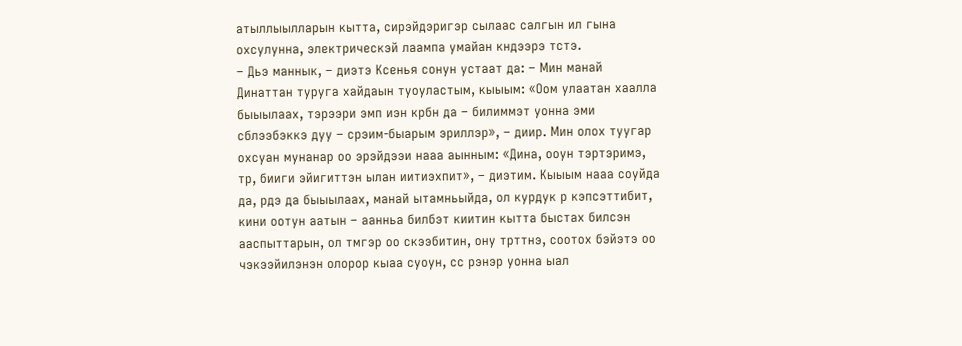атыллыылларын кытта, сирэйдэригэр сылаас салгын ил гына охсулунна, электрическэй лаампа умайан кндээрэ тстэ.
– Дьэ маннык, – диэтэ Ксенья сонун устаат да: – Мин манай Динаттан туруга хайдаын туоуластым, кыыым: «Оом улаатан хаалла быыылаах, тэрээри эмп иэн крбн да – билиммэт уонна эми сблээбэккэ дуу – срэим-быарым эриллэр», – диир. Мин олох туугар охсуан мунанар оо эрэйдээи нааа аынным: «Дина, ооун тэртэримэ, тр, бииги эйигиттэн ылан иитиэхпит», – диэтим. Кыыым нааа соуйда да, рдэ да быыылаах, манай ытамньыйда, ол курдук р кэпсэттибит, кини оотун аатын – аанньа билбэт киитин кытта быстах билсэн ааспыттарын, ол тмгэр оо скээбитин, ону трттнэ, соотох бэйэтэ оо чэкээйилэнэн олорор кыаа суоун, сс рэнэр уонна ыал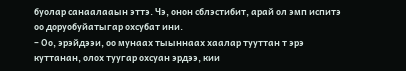буолар санаалааын эттэ. Чэ, онон сблэстибит, арай ол эмп испитэ оо доруобуйатыгар охсубат ини.
– Оо, эрэйдээи, оо мунаах тыыннаах хаалар тууттан т эрэ куттанан, олох туугар охсуан эрдээ, кии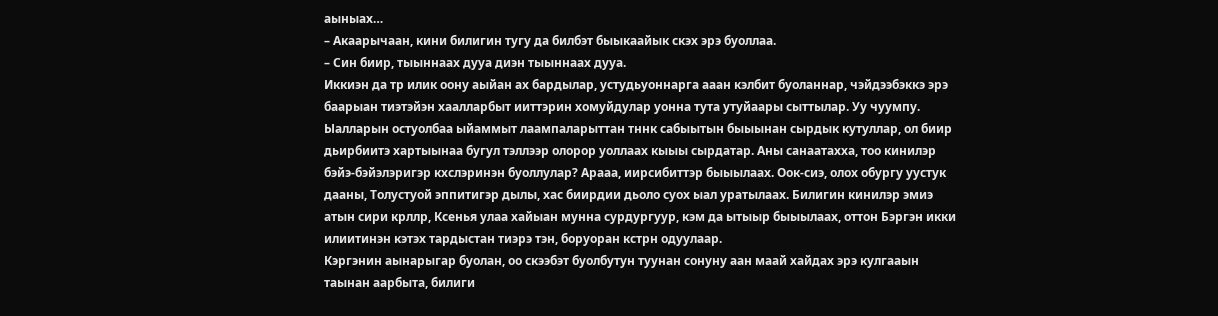аыныах…
– Акаарычаан, кини билигин тугу да билбэт быыкаайык скэх эрэ буоллаа.
– Син биир, тыыннаах дууа диэн тыыннаах дууа.
Иккиэн да тр илик оону аыйан ах бардылар, устудьуоннарга ааан кэлбит буоланнар, чэйдээбэккэ эрэ баарыан тиэтэйэн хаалларбыт ииттэрин хомуйдулар уонна тута утуйаары сыттылар. Уу чуумпу. Ыалларын остуолбаа ыйаммыт лаампаларыттан тннк сабыытын быыынан сырдык кутуллар, ол биир дьирбиитэ хартыынаа бугул тэллээр олорор уоллаах кыыы сырдатар. Аны санаатахха, тоо кинилэр бэйэ-бэйэлэригэр кхслэринэн буоллулар? Арааа, иирсибиттэр быыылаах. Оок-сиэ, олох обургу уустук дааны, Толустуой эппитигэр дылы, хас биирдии дьоло суох ыал уратылаах. Билигин кинилэр эмиэ атын сири крллр, Ксенья улаа хайыан мунна сурдургуур, кэм да ытыыр быыылаах, оттон Бэргэн икки илиитинэн кэтэх тардыстан тиэрэ тэн, боруоран кстрн одуулаар.
Кэргэнин аынарыгар буолан, оо скээбэт буолбутун туунан сонуну аан маай хайдах эрэ кулгааын таынан аарбыта, билиги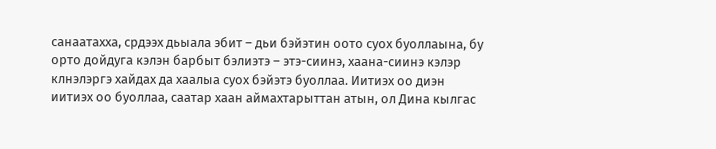санаатахха, срдээх дьыала эбит – дьи бэйэтин оото суох буоллаына, бу орто дойдуга кэлэн барбыт бэлиэтэ – этэ-сиинэ, хаана-сиинэ кэлэр клнэлэргэ хайдах да хаалыа суох бэйэтэ буоллаа. Иитиэх оо диэн иитиэх оо буоллаа, саатар хаан аймахтарыттан атын, ол Дина кылгас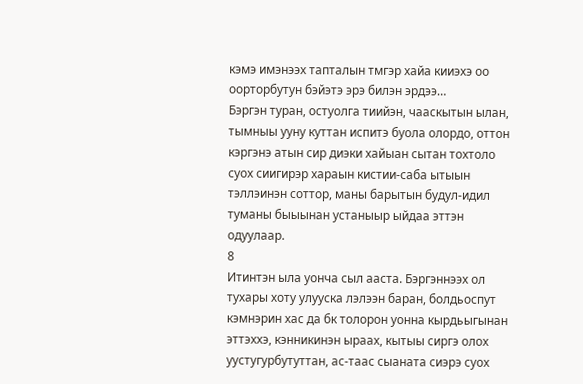кэмэ имэнээх тапталын тмгэр хайа кииэхэ оо оорторбутун бэйэтэ эрэ билэн эрдээ…
Бэргэн туран, остуолга тиийэн, чааскытын ылан, тымныы ууну куттан испитэ буола олордо, оттон кэргэнэ атын сир диэки хайыан сытан тохтоло суох сиигирэр хараын кистии-саба ытыын тэллэинэн соттор, маны барытын будул-идил туманы быыынан устаныыр ыйдаа эттэн одуулаар.
8
Итинтэн ыла уонча сыл ааста. Бэргэннээх ол тухары хоту улууска лэлээн баран, болдьоспут кэмнэрин хас да бк толорон уонна кырдьыгынан эттэххэ, кэнникинэн ыраах, кытыы сиргэ олох уустугурбутуттан, ас-таас сыаната сиэрэ суох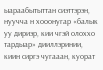ыараабытыттан сиэттэрэн, нуучча н хооонугар «балык уу дириэр, кии чгэй олоххо тардыар» дииллэринии, киин сиргэ чугааан, куорат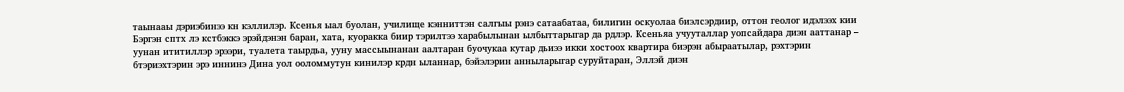таынааы дэриэбинээ кн кэллилэр. Ксенья ыал буолан, училище кэнниттэн салгыы рэнэ сатаабатаа, билигин оскуолаа биэлсэрдиир, оттон геолог идэлээх кии Бэргэн сптх лэ кстбэккэ эрэйдэнэн баран, хата, куоракка биир тэрилтээ харабылынан ылбыттарыгар да рдлэр. Ксеньяа учууталлар уопсайдара диэн ааттанар – уунан ититиллэр эрээри, туалета таырдьа, ууну массыынанан аалтаран буочукаа кутар дьиээ икки хостоох квартира биэрэн абыраатылар, рэхтэрин бтэриэхтэрин эрэ иннинэ Дина уол ооломмутун кинилэр крдн ыланнар, бэйэлэрин анныларыгар суруйтаран, Эллэй диэн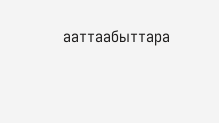ааттаабыттара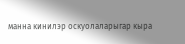манна кинилэр оскуолаларыгар кыра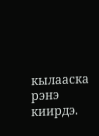кылааска рэнэ киирдэ.